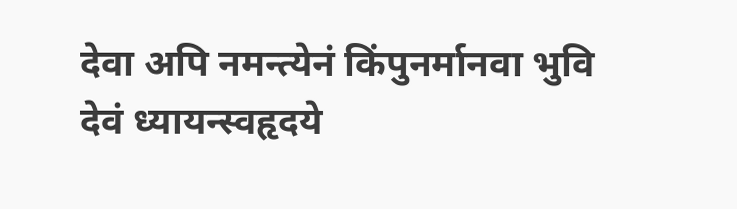देवा अपि नमन्त्येनं किंपुनर्मानवा भुवि
देवं ध्यायन्स्वहृदये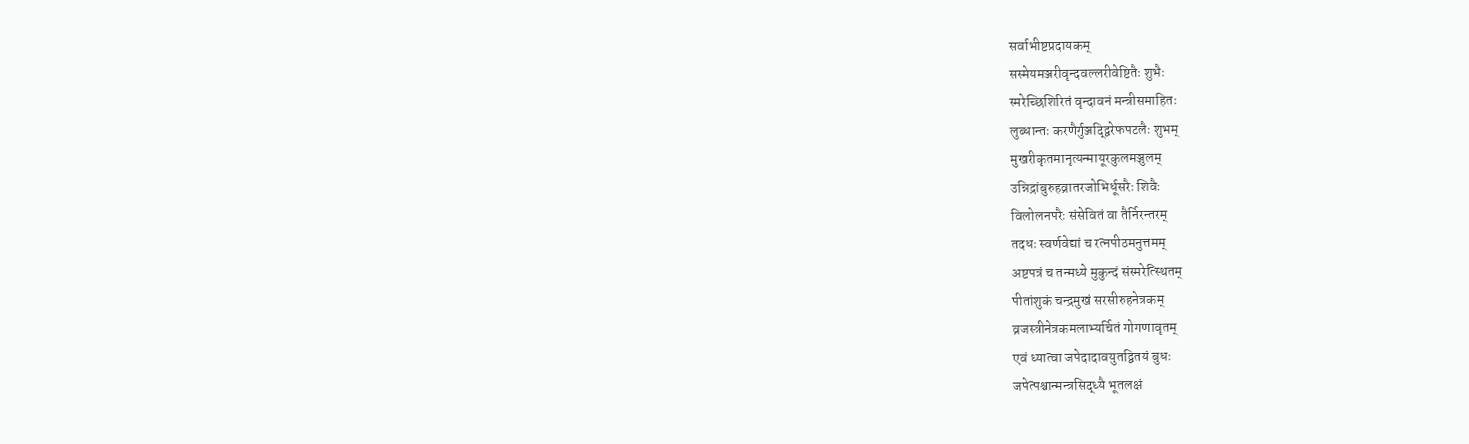सर्वाभीष्टप्रदायकम्
सस्मेयमञ्जरीवृन्दवल्लरीवेष्टितैः शुभैः
स्मरेच्छिशिरितं वृन्दावनं मन्त्रीसमाहितः
लुब्धान्तः करणैर्गुञ्जद्द्विरेफपटलैः शुभम्
मुखरीकृतमानृत्यन्मायूरकुलमञ्जुलम्
उन्निद्रांबुरुहव्रातरजोभिर्धूसरैः शिवैः
विलोलनपरैः संसेवितं वा तैर्निरन्तरम्
तदधः स्वर्णवेद्यां च रत्नपीठमनुत्तमम्
अष्टपत्रं च तन्मध्ये मुकुन्दं संस्मरेत्स्थितम्
पीतांशुकं चन्द्रमुखं सरसीरुहनेत्रकम्
व्रजस्त्रीनेत्रकमलाभ्यर्चितं गोगणावृतम्
एवं ध्यात्वा जपेदादावयुतद्वितयं बुधः
जपेत्पश्चान्मन्त्रसिद्ध्यै भूतलक्षं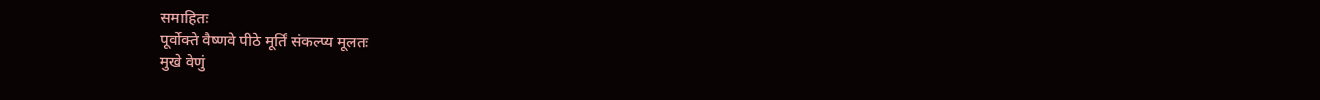समाहितः
पूर्वोक्ते वैष्णवे पीठे मूर्तिं संकल्प्य मूलतः
मुखे वेणुं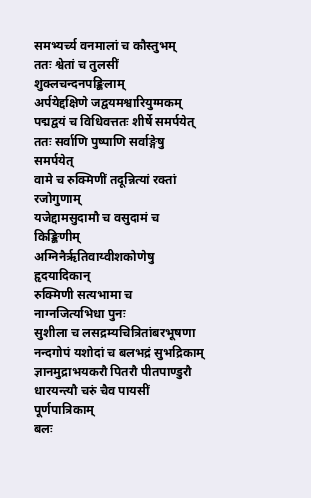समभ्यर्च्य वनमालां च कौस्तुभम्
ततः श्वेतां च तुलसीं शुक्लचन्दनपङ्किलाम्
अर्पयेद्दक्षिणे जद्वयमश्वारियुग्मकम्
पद्मद्वयं च विधिवत्ततः शीर्षे समर्पयेत्
ततः सर्वाणि पुष्पाणि सर्वाङ्गेषु समर्पयेत्
वामे च रुक्मिणीं तदून्नित्यां रक्तां रजोगुणाम्
यजेद्दामसुदामौ च वसुदामं च किङ्किणीम्
अग्निनैरृतिवाय्वीशकोणेषु हृदयादिकान्
रुक्मिणी सत्यभामा च नाग्नजित्यभिधा पुनः
सुशीला च लसद्रम्यचित्रितांबरभूषणा
नन्दगोपं यशोदां च बलभद्रं सुभद्रिकाम्
ज्ञानमुद्राभयकरौ पितरौ पीतपाण्डुरौ
धारयन्त्यौ चरुं चैव पायसीं पूर्णपात्रिकाम्
बलः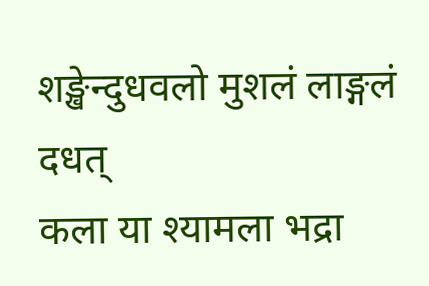शङ्खेन्दुधवलो मुशलं लाङ्गलं दधत्
कला या श्यामला भद्रा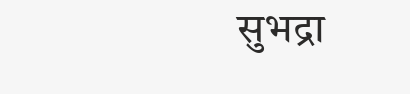सुभद्रा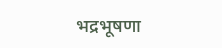भद्रभूषणा